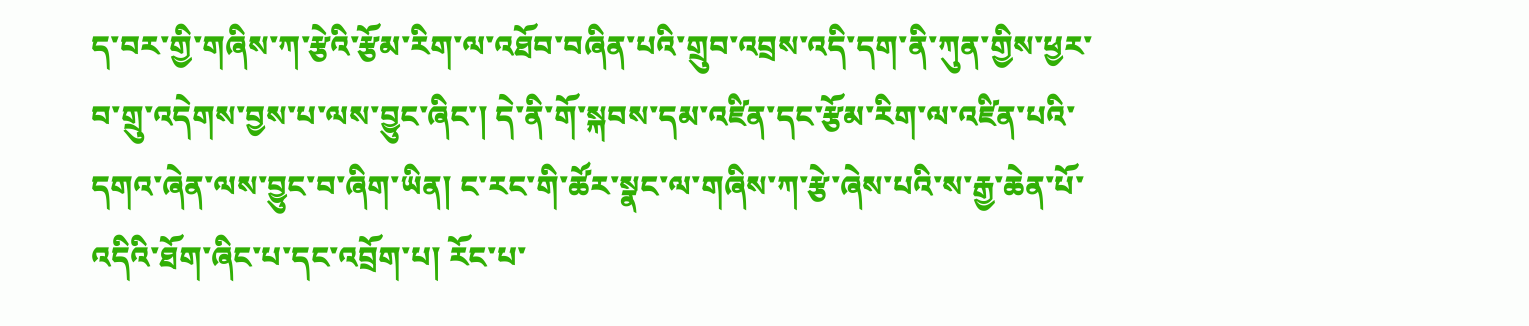ད་བར་གྱི་གཞིས་ཀ་རྩེའི་རྩོམ་རིག་ལ་འཐོབ་བཞིན་པའི་གྲུབ་འབྲས་འདི་དག་ནི་ཀུན་གྱིས་ཕྱར་བ་གྲུ་འདེགས་བྱས་པ་ལས་བྱུང་ཞིང་། དེ་ནི་གོ་སྐབས་དམ་འཛིན་དང་རྩོམ་རིག་ལ་འཛིན་པའི་དགའ་ཞེན་ལས་བྱུང་བ་ཞིག་ཡིན། ང་རང་གི་ཚོར་སྣང་ལ་གཞིས་ཀ་རྩེ་ཞེས་པའི་ས་རྒྱ་ཆེན་པོ་འདིའི་ཐོག་ཞིང་པ་དང་འབྲོག་པ། རོང་པ་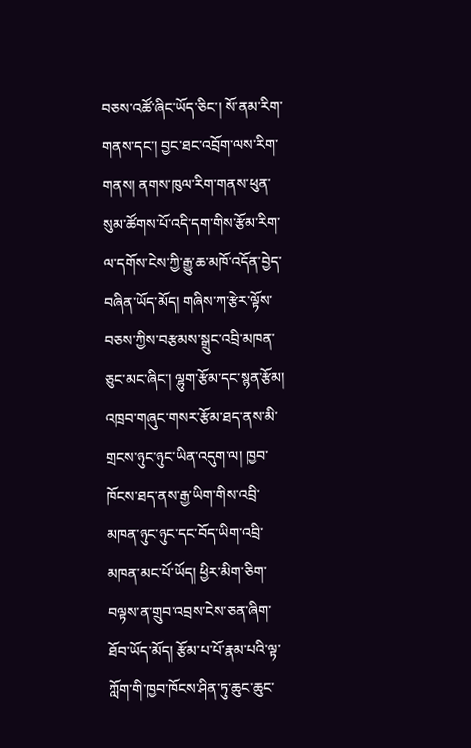བཅས་འཚོ་ཞིང་ཡོད་ཅིང་། སོ་ནམ་རིག་གནས་དང་། བྱང་ཐང་འབྲོག་ལས་རིག་གནས། ནགས་ཁུལ་རིག་གནས་ཕུན་སུམ་ཚོགས་པོ་འདི་དག་གིས་རྩོམ་རིག་ལ་དགོས་ངེས་ཀྱི་རྒྱུ་ཆ་མཁོ་འདོན་བྱེད་བཞིན་ཡོད་མོད། གཞིས་ཀ་རྩེར་ལྟོས་བཅས་ཀྱིས་བརྩམས་སྒྲུང་འབྲི་མཁན་ཅུང་མང་ཞིང་། ལྷུག་རྩོམ་དང་སྙན་རྩོམ། འཁྲབ་གཞུང་གསར་རྩོམ་ཐད་ནས་མི་གྲངས་ཉུང་ཉུང་ཡིན་འདུག་ལ། ཁྱབ་ཁོངས་ཐད་ནས་རྒྱ་ཡིག་གིས་འབྲི་མཁན་ཉུང་ཉུང་དང་བོད་ཡིག་འབྲི་མཁན་མང་པོ་ཡོད། ཕྱིར་མིག་ཅིག་བལྟས་ན་གྲུབ་འབྲས་ངེས་ཅན་ཞིག་ཐོབ་ཡོད་མོད། རྩོམ་པ་པོ་རྣམ་པའི་ལྟ་ཀློག་གི་ཁྱབ་ཁོངས་ཤིན་ཏུ་ཆུང་ཆུང་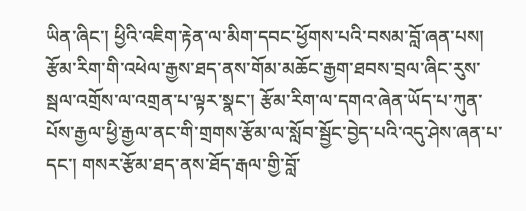ཡིན་ཞིང་། ཕྱིའི་འཇིག་རྟེན་ལ་མིག་དབང་ཕྱོགས་པའི་བསམ་བློ་ཞན་པས། རྩོམ་རིག་གི་འཕེལ་རྒྱས་ཐད་ནས་གོམ་མཆོང་རྒྱག་ཐབས་བྲལ་ཞིང་རུས་སྦལ་འགྲོས་ལ་འགྲན་པ་ལྟར་སྣང་། རྩོམ་རིག་ལ་དགའ་ཞེན་ཡོད་པ་ཀུན་པོས་རྒྱལ་ཕྱི་རྒྱལ་ནང་གི་གྲགས་རྩོམ་ལ་སློབ་སྦྱོང་བྱེད་པའི་འདུ་ཤེས་ཞན་པ་དང་། གསར་རྩོམ་ཐད་ནས་ཐོད་རྒལ་གྱི་བློ་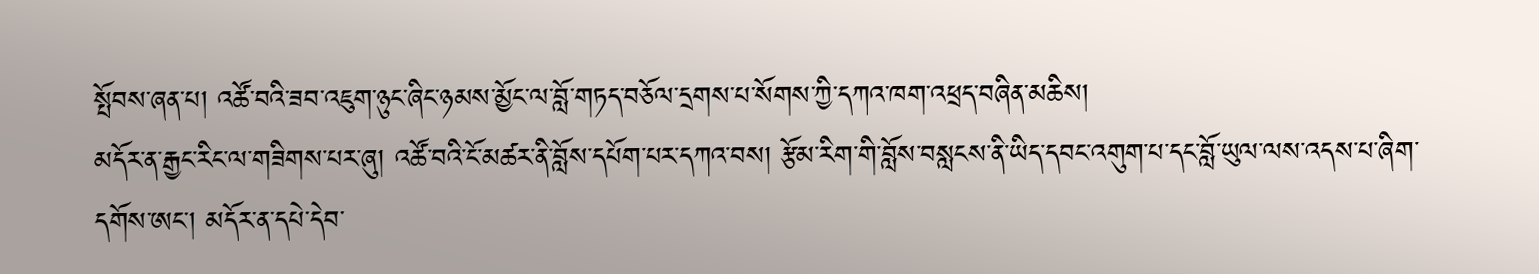སྤོབས་ཞན་པ། འཚོ་བའི་ཟབ་འཇུག་ཉུང་ཞིང་ཉམས་མྱོང་ལ་བློ་གཏད་བཅོལ་དྲགས་པ་སོགས་ཀྱི་དཀའ་ཁག་འཕྲད་བཞིན་མཆིས།
མདོར་ན་རྒྱང་རིང་ལ་གཟིགས་པར་ཞུ། འཚོ་བའི་ངོ་མཚར་ནི་བློས་དཔོག་པར་དཀའ་བས། རྩོམ་རིག་གི་བློས་བསླངས་ནི་ཡིད་དབང་འགུག་པ་དང་བློ་ཡུལ་ལས་འདས་པ་ཞིག་དགོས་ཨང་། མདོར་ན་དཔེ་དེབ་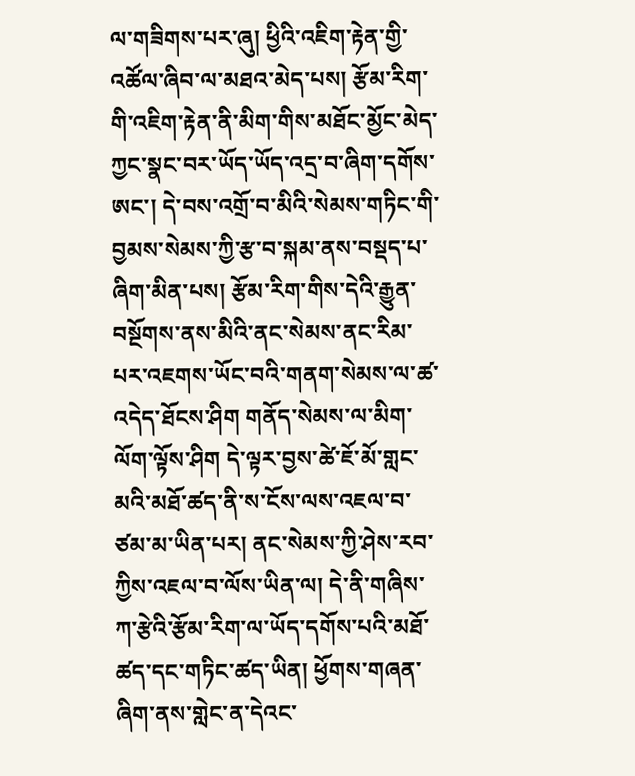ལ་གཟིགས་པར་ཞུ། ཕྱིའི་འཇིག་རྟེན་གྱི་འཚོལ་ཞིབ་ལ་མཐའ་མེད་པས། རྩོམ་རིག་གི་འཇིག་རྟེན་ནི་མིག་གིས་མཐོང་མྱོང་མེད་ཀྱང་སྣང་བར་ཡོད་ཡོད་འདྲ་བ་ཞིག་དགོས་ཨང་། དེ་བས་འགྲོ་བ་མིའི་སེམས་གཏིང་གི་བྱམས་སེམས་ཀྱི་རྩ་བ་སྐམ་ནས་བསྡད་པ་ཞིག་མིན་པས། རྩོམ་རིག་གིས་དེའི་རྒྱུན་བསྔོགས་ནས་མིའི་ནང་སེམས་ནང་རིམ་པར་འཇགས་ཡོང་བའི་གནག་སེམས་ལ་ཚ་འདེད་ཐོངས་ཤིག གནོད་སེམས་ལ་མིག་ལོག་ལྟོས་ཤིག དེ་ལྟར་བྱས་ཚེ་ཇོ་མོ་གླང་མའི་མཐོ་ཚད་ནི་ས་ངོས་ལས་འཇལ་བ་ཙམ་མ་ཡིན་པར། ནང་སེམས་ཀྱི་ཤེས་རབ་ཀྱིས་འཇལ་བ་ལོས་ཡིན་ལ། དེ་ནི་གཞིས་ཀ་རྩེའི་རྩོམ་རིག་ལ་ཡོད་དགོས་པའི་མཐོ་ཚད་དང་གཏིང་ཚད་ཡིན། ཕྱོགས་གཞན་ཞིག་ནས་གླེང་ན་དེའང་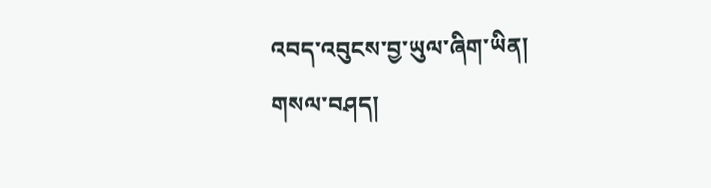འབད་འབུངས་བྱ་ཡུལ་ཞིག་ཡིན།
གསལ་བཤད།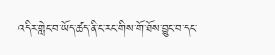འདིར་གླེང་བ་ཡོད་ཚད་ནི་ང་རང་གིས་གོ་ཐོས་བྱུང་བ་དང་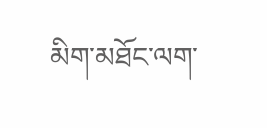མིག་མཐོང་ལག་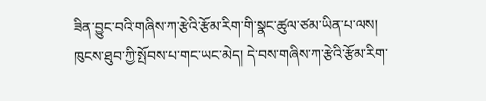ཟིན་བྱུང་བའི་གཞིས་ཀ་རྩེའི་རྩོམ་རིག་གི་སྣང་ཚུལ་ཙམ་ཡིན་པ་ལས། ཁུངས་ཐུབ་ཀྱི་སྤོབས་པ་གང་ཡང་མེད། དེ་བས་གཞིས་ཀ་རྩེའི་རྩོམ་རིག་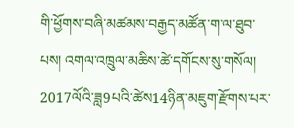གི་ཕྱོགས་བཞི་མཚམས་བརྒྱད་མཚོན་ག་ལ་ཐུབ་པས། འགལ་འཁྲུལ་མཆིས་ཚེ་དགོངས་སུ་གསོལ།
2017ལོའི་ཟླ9པའི་ཚེས14ཉིན་མཇུག་རྫོགས་པར་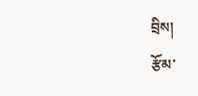བྲིས།
རྩོམ་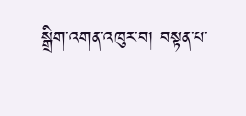སྒྲིག་འགན་འཁུར་བ། བསྟན་པ་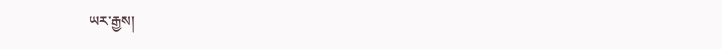ཡར་རྒྱས།